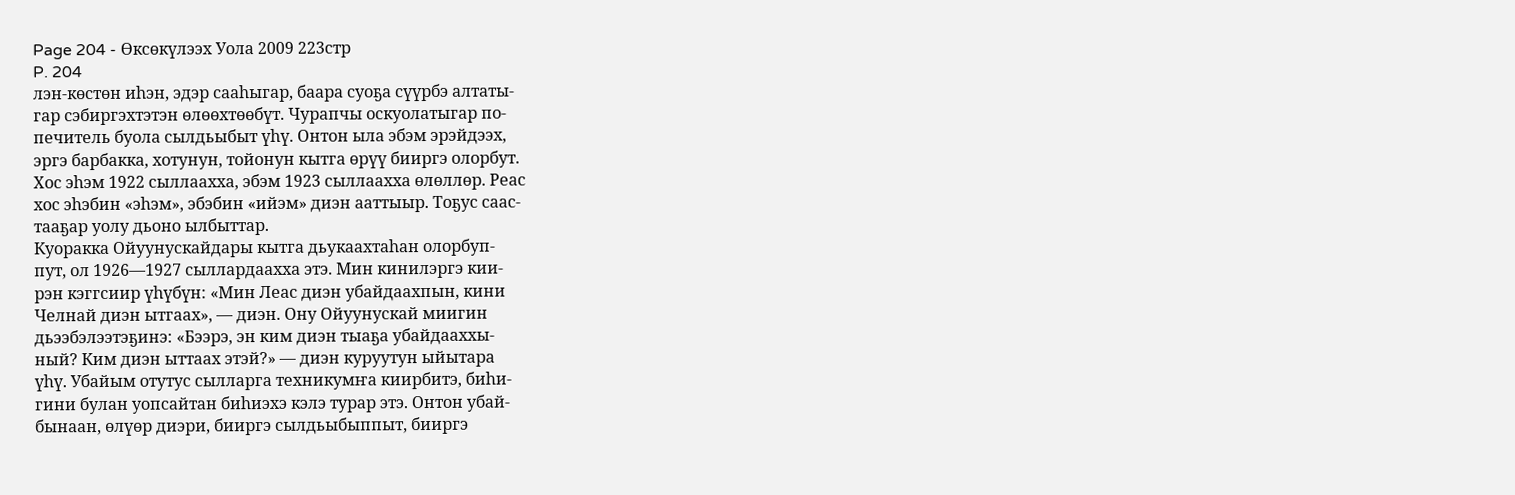Page 204 - Өксөкүлээх Уола 2009 223стр
P. 204
лэн-көстөн иһэн, эдэр сааһыгар, баара суоҕа сүүрбэ алтаты-
гар сэбиргэхтэтэн өлөөхтөөбүт. Чурапчы оскуолатыгар по-
печитель буола сылдьыбыт үһү. Онтон ыла эбэм эрэйдээх,
эргэ барбакка, хотунун, тойонун кытга өрүү бииргэ олорбут.
Хос эһэм 1922 сыллаахха, эбэм 1923 сыллаахха өлөллөр. Реас
хос эһэбин «эһэм», эбэбин «ийэм» диэн ааттыыр. Тоҕус саас-
тааҕар уолу дьоно ылбыттар.
Куоракка Ойуунускайдары кытга дьукаахтаһан олорбуп-
пут, ол 1926—1927 сыллардаахха этэ. Мин кинилэргэ кии-
рэн кэггсиир үһүбүн: «Мин Леас диэн убайдаахпын, кини
Челнай диэн ытгаах», — диэн. Ону Ойуунускай миигин
дьээбэлээтэҕинэ: «Бээрэ, эн ким диэн тыаҕа убайдааххы-
ный? Ким диэн ыттаах этэй?» — диэн куруутун ыйытара
үһү. Убайым отутус сылларга техникумҥа киирбитэ, биһи-
гини булан уопсайтан биһиэхэ кэлэ турар этэ. Онтон убай-
бынаан, өлүөр диэри, бииргэ сылдьыбыппыт, бииргэ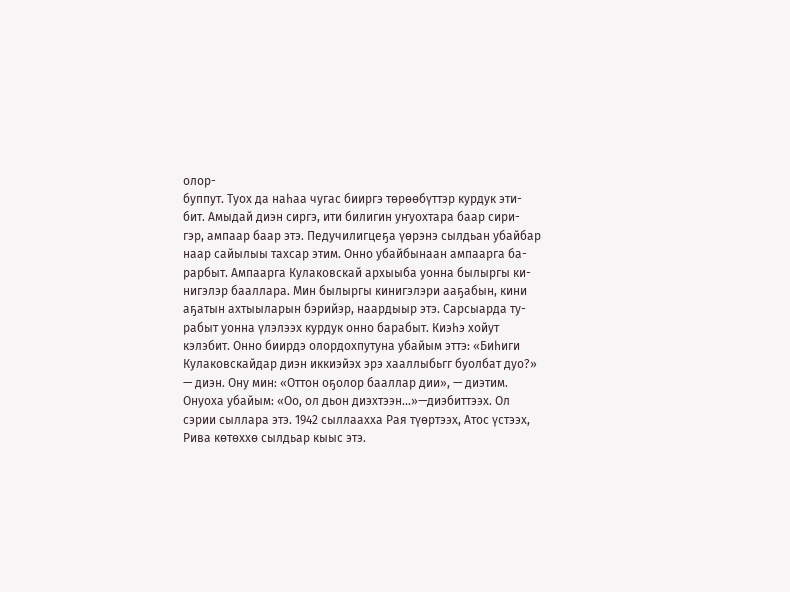олор-
буппут. Туох да наһаа чугас бииргэ төрөөбүттэр курдук эти-
бит. Амыдай диэн сиргэ, ити билигин уҥуохтара баар сири-
гэр, ампаар баар этэ. Педучилигцеҕа үөрэнэ сылдьан убайбар
наар сайылыы тахсар этим. Онно убайбынаан ампаарга ба-
рарбыт. Ампаарга Кулаковскай архыыба уонна былыргы ки-
нигэлэр бааллара. Мин былыргы кинигэлэри ааҕабын, кини
аҕатын ахтыыларын бэрийэр, наардыыр этэ. Сарсыарда ту-
рабыт уонна үлэлээх курдук онно барабыт. Киэһэ хойут
кэлэбит. Онно биирдэ олордохпутуна убайым эттэ: «Биһиги
Кулаковскайдар диэн иккиэйэх эрэ хааллыбьгг буолбат дуо?»
— диэн. Ону мин: «Оттон оҕолор бааллар дии», — диэтим.
Онуоха убайым: «Оо, ол дьон диэхтээн...»—диэбиттээх. Ол
сэрии сыллара этэ. 1942 сыллаахха Рая түөртээх, Атос үстээх,
Рива көтөххө сылдьар кыыс этэ.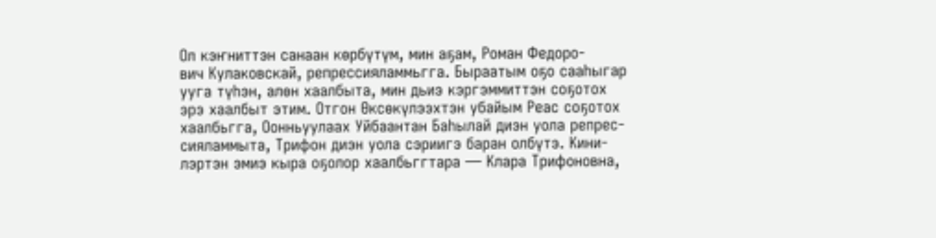Ол кэҥниттэн санаан көрбүтүм, мин аҕам, Роман Федоро-
вич Кулаковскай, репрессияламмьгга. Быраатым оҕо сааһыгар
ууга түһэн, алөн хаалбыта, мин дьиэ кэргэммиттэн соҕотох
эрэ хаалбыт этим. Отгон Өксөкүлээхтэн убайым Реас соҕотох
хаалбьгга, Оонньуулаах Уйбаантан Баһылай диэн уола репрес-
сияламмыта, Трифон диэн уола сэриигэ баран олбүтэ. Кини-
лэртэн эмиэ кыра оҕолор хаалбьггтара — Клара Трифоновна,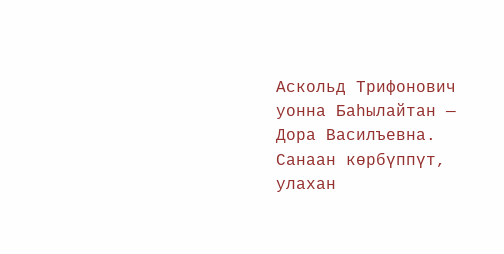Аскольд Трифонович уонна Баһылайтан — Дора Василъевна.
Санаан көрбүппүт, улахан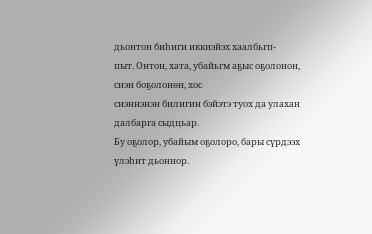дьонтон биһиги иккиэйэх хаалбьгп-
пыт. Онтон, хата, убайьгм аҕыс оҕолонон, сиэн боҕолонөн, хос
сиэннэнэн билигин бэйэтэ туох да улахан далбарга сыдцьар.
Бу оҕолор, убайым оҕолоро, бары сүрдээх үлэһит дьоннор.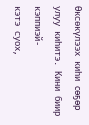Өксөкүлээх киһи сөҕөр улуу киһитэ. Кини биир кэппиэй-
кэтэ суох,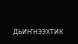дьиҥнээхтик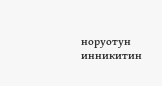норуотун инникитин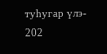туһугар үлэ-
202